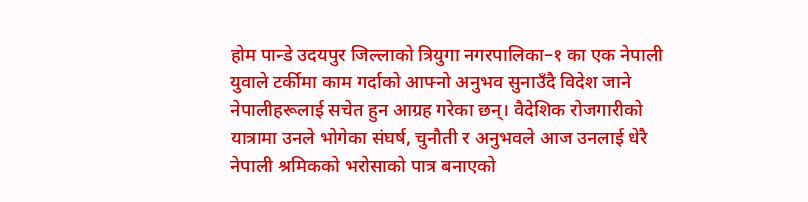होम पान्डे उदयपुर जिल्लाको त्रियुगा नगरपालिका–१ का एक नेपाली युवाले टर्कीमा काम गर्दाको आफ्नो अनुभव सुनाउँदै विदेश जाने नेपालीहरूलाई सचेत हुन आग्रह गरेका छन्। वैदेशिक रोजगारीको यात्रामा उनले भोगेका संघर्ष, चुनौती र अनुभवले आज उनलाई धेरै नेपाली श्रमिकको भरोसाको पात्र बनाएको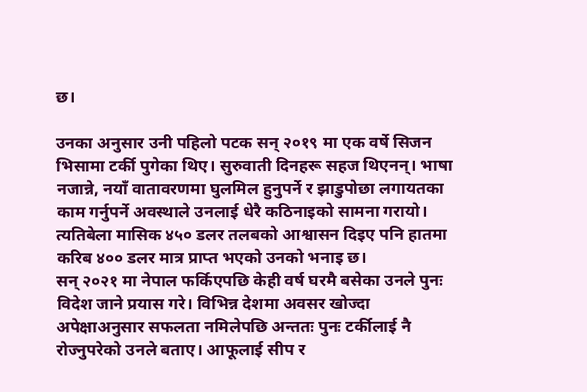छ।

उनका अनुसार उनी पहिलो पटक सन् २०१९ मा एक वर्षे सिजन भिसामा टर्की पुगेका थिए। सुरुवाती दिनहरू सहज थिएनन्। भाषा नजान्ने, नयाँ वातावरणमा घुलमिल हुनुपर्ने र झाडुपोछा लगायतका काम गर्नुपर्ने अवस्थाले उनलाई धेरै कठिनाइको सामना गरायो। त्यतिबेला मासिक ४५० डलर तलबको आश्वासन दिइए पनि हातमा करिब ४०० डलर मात्र प्राप्त भएको उनको भनाइ छ।
सन् २०२१ मा नेपाल फर्किएपछि केही वर्ष घरमै बसेका उनले पुनः विदेश जाने प्रयास गरे। विभिन्न देशमा अवसर खोज्दा अपेक्षाअनुसार सफलता नमिलेपछि अन्ततः पुनः टर्कीलाई नै रोज्नुपरेको उनले बताए। आफूलाई सीप र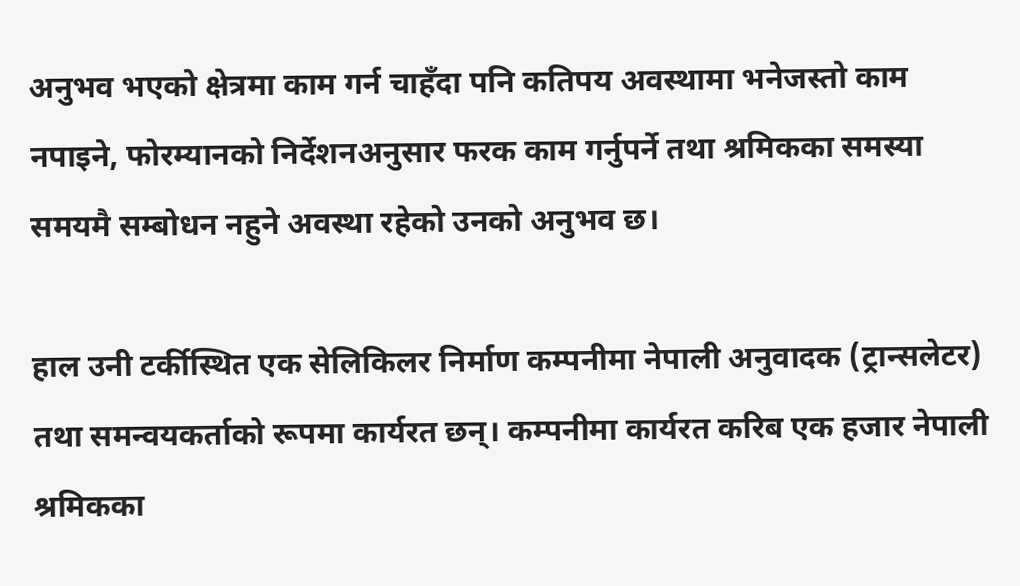अनुभव भएको क्षेत्रमा काम गर्न चाहँदा पनि कतिपय अवस्थामा भनेजस्तो काम नपाइने, फोरम्यानको निर्देशनअनुसार फरक काम गर्नुपर्ने तथा श्रमिकका समस्या समयमै सम्बोधन नहुने अवस्था रहेको उनको अनुभव छ।

हाल उनी टर्कीस्थित एक सेलिकिलर निर्माण कम्पनीमा नेपाली अनुवादक (ट्रान्सलेटर) तथा समन्वयकर्ताको रूपमा कार्यरत छन्। कम्पनीमा कार्यरत करिब एक हजार नेपाली श्रमिकका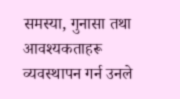समस्या, गुनासा तथा आवश्यकताहरू व्यवस्थापन गर्न उनले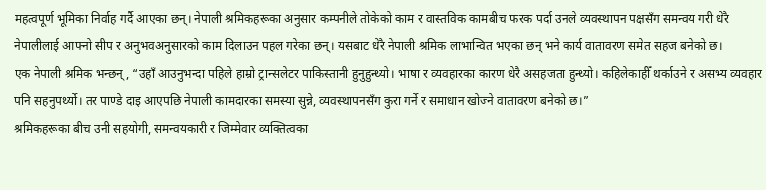महत्वपूर्ण भूमिका निर्वाह गर्दै आएका छन्। नेपाली श्रमिकहरूका अनुसार कम्पनीले तोकेको काम र वास्तविक कामबीच फरक पर्दा उनले व्यवस्थापन पक्षसँग समन्वय गरी धेरै नेपालीलाई आफ्नो सीप र अनुभवअनुसारको काम दिलाउन पहल गरेका छन्। यसबाट धेरै नेपाली श्रमिक लाभान्वित भएका छन् भने कार्य वातावरण समेत सहज बनेको छ।
एक नेपाली श्रमिक भन्छन्, “उहाँ आउनुभन्दा पहिले हाम्रो ट्रान्सलेटर पाकिस्तानी हुनुहुन्थ्यो। भाषा र व्यवहारका कारण धेरै असहजता हुन्थ्यो। कहिलेकाहीँ थर्काउने र असभ्य व्यवहार पनि सहनुपर्थ्यो। तर पाण्डे दाइ आएपछि नेपाली कामदारका समस्या सुन्ने, व्यवस्थापनसँग कुरा गर्ने र समाधान खोज्ने वातावरण बनेको छ।”
श्रमिकहरूका बीच उनी सहयोगी, समन्वयकारी र जिम्मेवार व्यक्तित्वका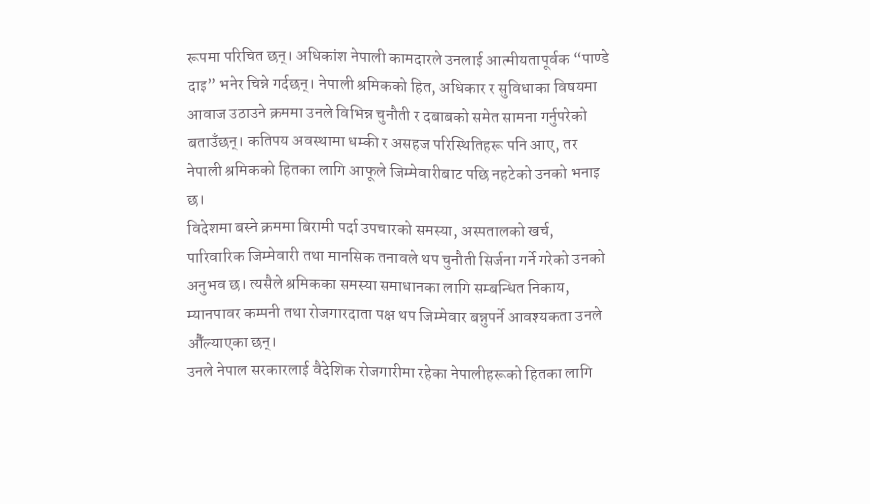रूपमा परिचित छन्। अधिकांश नेपाली कामदारले उनलाई आत्मीयतापूर्वक “पाण्डे दाइ” भनेर चिन्ने गर्दछन्। नेपाली श्रमिकको हित, अधिकार र सुविधाका विषयमा आवाज उठाउने क्रममा उनले विभिन्न चुनौती र दबाबको समेत सामना गर्नुपरेको बताउँछन्। कतिपय अवस्थामा धम्की र असहज परिस्थितिहरू पनि आए, तर नेपाली श्रमिकको हितका लागि आफूले जिम्मेवारीबाट पछि नहटेको उनको भनाइ छ।
विदेशमा बस्ने क्रममा बिरामी पर्दा उपचारको समस्या, अस्पतालको खर्च, पारिवारिक जिम्मेवारी तथा मानसिक तनावले थप चुनौती सिर्जना गर्ने गरेको उनको अनुभव छ। त्यसैले श्रमिकका समस्या समाधानका लागि सम्बन्धित निकाय, म्यानपावर कम्पनी तथा रोजगारदाता पक्ष थप जिम्मेवार बन्नुपर्ने आवश्यकता उनले औँल्याएका छन्।
उनले नेपाल सरकारलाई वैदेशिक रोजगारीमा रहेका नेपालीहरूको हितका लागि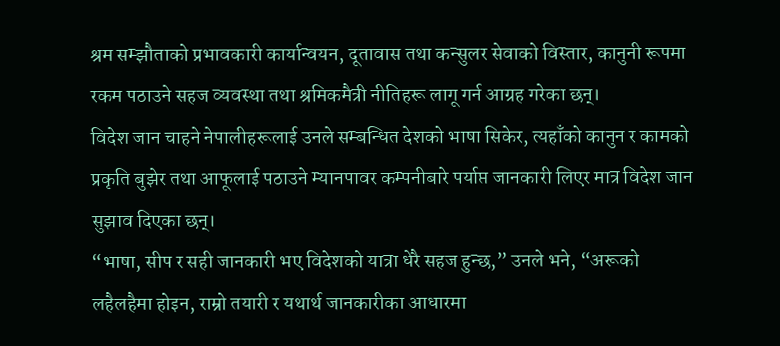श्रम सम्झौताको प्रभावकारी कार्यान्वयन, दूतावास तथा कन्सुलर सेवाको विस्तार, कानुनी रूपमा रकम पठाउने सहज व्यवस्था तथा श्रमिकमैत्री नीतिहरू लागू गर्न आग्रह गरेका छन्।
विदेश जान चाहने नेपालीहरूलाई उनले सम्बन्धित देशको भाषा सिकेर, त्यहाँको कानुन र कामको प्रकृति बुझेर तथा आफूलाई पठाउने म्यानपावर कम्पनीबारे पर्याप्त जानकारी लिएर मात्र विदेश जान सुझाव दिएका छन्।
“भाषा, सीप र सही जानकारी भए विदेशको यात्रा धेरै सहज हुन्छ,” उनले भने, “अरूको लहैलहैमा होइन, राम्रो तयारी र यथार्थ जानकारीका आधारमा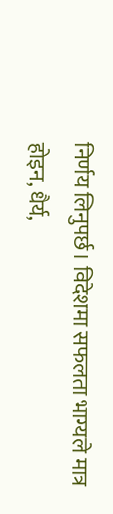निर्णय लिनुपर्छ। विदेशमा सफलता भाग्यले मात्र होइन, धैर्य,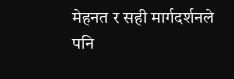मेहनत र सही मार्गदर्शनले पनि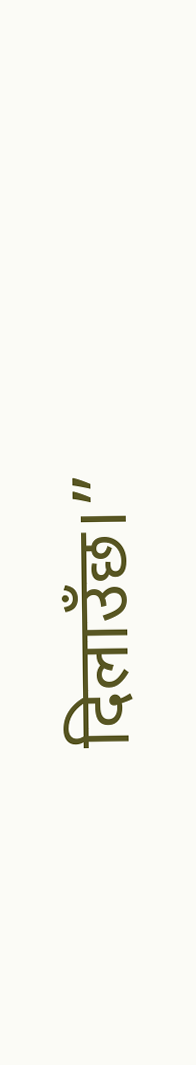दिलाउँछ।”